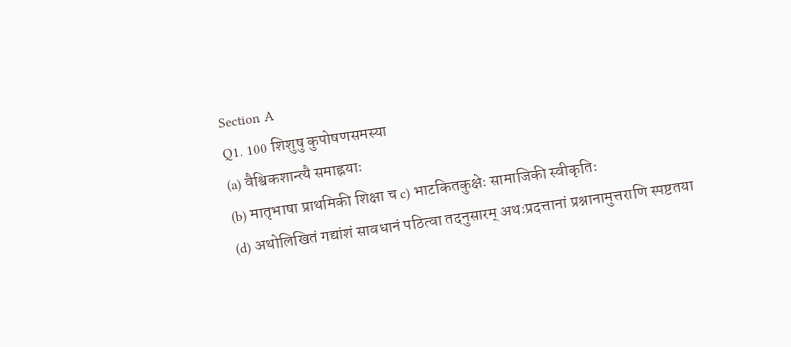Section A
Q1. 100 शिशुषु कुपोषणसमस्या
(a) वैश्विकशान्त्यै समाह्नयाः
(b) मातृभाषा प्राथमिकी शिक्षा च c) भाटकितकुक्षेः सामाजिकी स्वीकृतिः
(d) अथोलिखितं गद्यांशं सावधानं पठित्वा तदनुसारम् अथःप्रदत्तानां प्रश्नानामुत्तराणि स्पष्टतया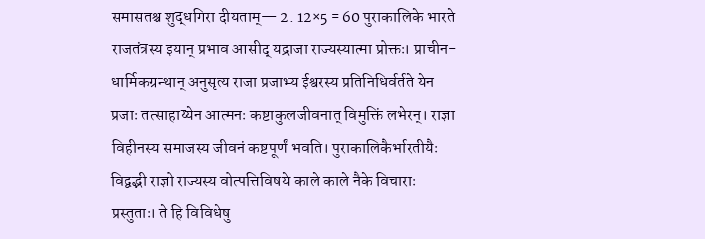समासतश्च शुद्धगिरा दीयताम्— 2. 12×5 = 60 पुराकालिके भारते राजतंत्रस्य इयान् प्रभाव आसीद् यद्राजा राज्यस्यात्मा प्रोक्तः। प्राचीन-धार्मिकग्रन्थान् अनुसृत्य राजा प्रजाभ्य ईश्वरस्य प्रतिनिधिर्वर्तते येन प्रजाः तत्साहाय्येन आत्मनः कष्टाकुलजीवनात् विमुक्तिं लभेरन्। राज्ञा विहीनस्य समाजस्य जीवनं कष्टपूर्णं भवति। पुराकालिकैर्भारतीयैः विद्वद्भी राज्ञो राज्यस्य वोत्पत्तिविषये काले काले नैके विचाराः प्रस्तुताः। ते हि विविधेषु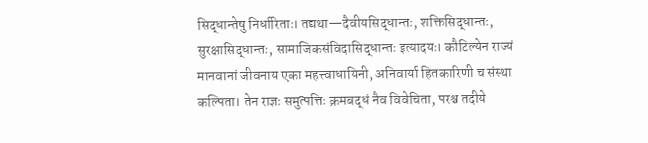सिद्धान्तेषु निर्धारिताः। तद्यथा—दैवीयसिद्धान्तः, शक्तिसिद्धान्तः, सुरक्षासिद्धान्तः, सामाजिकसंविदासिद्धान्तः इत्यादयः। कौटिल्येन राज्यं मानवानां जीवनाय एका महत्त्वाधायिनी, अनिवार्या हितकारिणी च संस्था कल्पिता। तेन राज्ञः समुत्पत्तिः क्रमबद्धं नैव विवेचिता, परश्च तदीये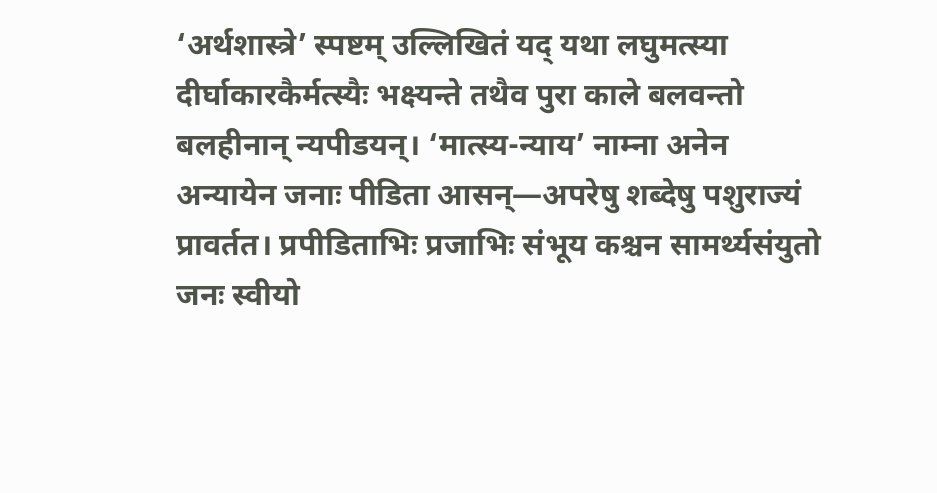‘अर्थशास्त्रे’ स्पष्टम् उल्लिखितं यद् यथा लघुमत्स्या दीर्घाकारकैर्मत्स्यैः भक्ष्यन्ते तथैव पुरा काले बलवन्तो बलहीनान् न्यपीडयन्। ‘मात्स्य-न्याय’ नाम्ना अनेन अन्यायेन जनाः पीडिता आसन्—अपरेषु शब्देषु पशुराज्यं प्रावर्तत। प्रपीडिताभिः प्रजाभिः संभूय कश्चन सामर्थ्यसंयुतो जनः स्वीयो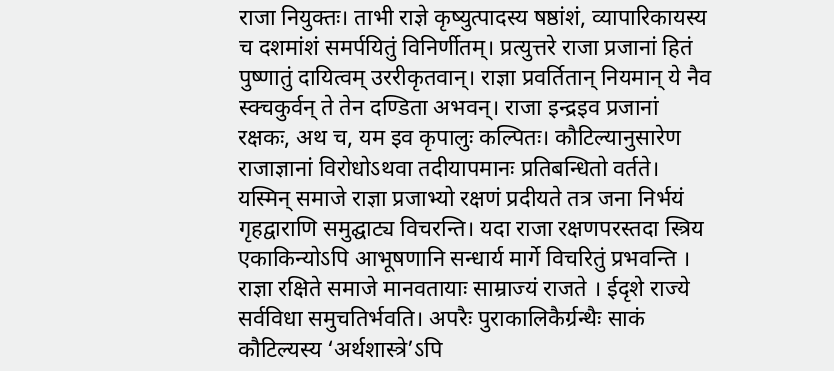राजा नियुक्तः। ताभी राज्ञे कृष्युत्पादस्य षष्ठांशं, व्यापारिकायस्य च दशमांशं समर्पयितुं विनिर्णीतम्। प्रत्युत्तरे राजा प्रजानां हितं पुष्णातुं दायित्वम् उररीकृतवान्। राज्ञा प्रवर्तितान् नियमान् ये नैव स्क्चकुर्वन् ते तेन दण्डिता अभवन्। राजा इन्द्रइव प्रजानां रक्षकः, अथ च, यम इव कृपालुः कल्पितः। कौटिल्यानुसारेण राजाज्ञानां विरोधोऽथवा तदीयापमानः प्रतिबन्धितो वर्तते। यस्मिन् समाजे राज्ञा प्रजाभ्यो रक्षणं प्रदीयते तत्र जना निर्भयं गृहद्वाराणि समुद्घाट्य विचरन्ति। यदा राजा रक्षणपरस्तदा स्त्रिय एकाकिन्योऽपि आभूषणानि सन्धार्य मार्गे विचरितुं प्रभवन्ति । राज्ञा रक्षिते समाजे मानवतायाः साम्राज्यं राजते । ईदृशे राज्ये सर्वविधा समुचतिर्भवति। अपरैः पुराकालिकैर्ग्रन्थैः साकं कौटिल्यस्य ‘अर्थशास्त्रे’ऽपि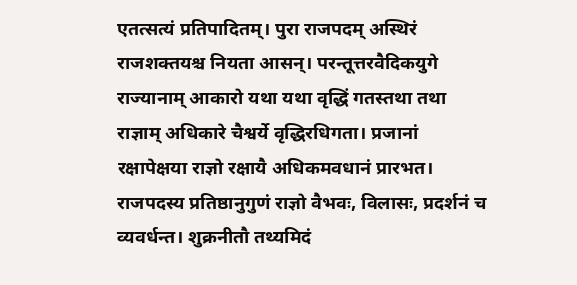एतत्सत्यं प्रतिपादितम्। पुरा राजपदम् अस्थिरं राजशक्तयश्च नियता आसन्। परन्तूत्तरवैदिकयुगे राज्यानाम् आकारो यथा यथा वृद्धिं गतस्तथा तथा राज्ञाम् अधिकारे चैश्वर्ये वृद्धिरधिगता। प्रजानां रक्षापेक्षया राज्ञो रक्षायै अधिकमवधानं प्रारभत। राजपदस्य प्रतिष्ठानुगुणं राज्ञो वैभवः, विलासः, प्रदर्शनं च व्यवर्धन्त। शुक्रनीतौ तथ्यमिदं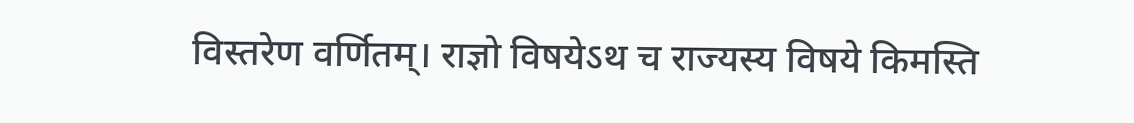विस्तरेण वर्णितम्। राज्ञो विषयेऽथ च राज्यस्य विषये किमस्ति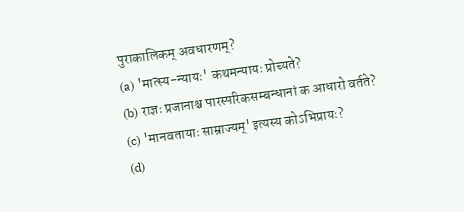पुराकालिकम् अवधारणम्?
(a) 'मात्स्य-न्यायः' कथमन्यायः प्रोच्यते?
(b) राज्ञः प्रजानाश्च पारस्परिकसम्बन्धानां क आधारो वर्तते?
(c) 'मानवतायाः साम्राज्यम्' इत्यस्य कोऽभिप्रायः?
(d)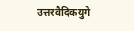उत्तरवैदिकयुगे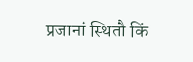प्रजानां स्थितौ किं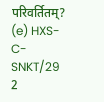परिवर्तितम्?
(e) HXS-C-SNKT/29 2